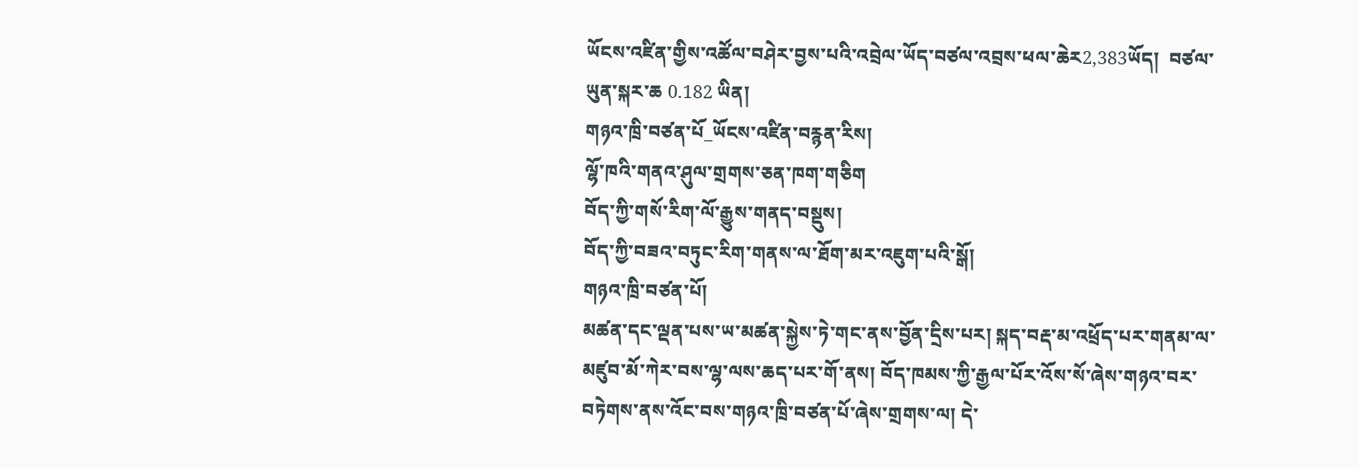ཡོངས་འཛིན་གྱིས་འཚོལ་བཤེར་བྱས་པའི་འབྲེལ་ཡོད་བཙལ་འབྲས་ཕལ་ཆེར2,383ཡོད།  བཙལ་ཡུན་སྐར་ཆ 0.182 ཡིན།
གཉའ་ཁྲི་བཙན་པོ_ཡོངས་འཛིན་བརྙན་རིས།
ལྷོ་ཁའི་གནའ་ཤུལ་གྲགས་ཅན་ཁག་གཅིག
བོད་ཀྱི་གསོ་རིག་ལོ་རྒྱུས་གནད་བསྡུས།
བོད་ཀྱི་བཟའ་བཏུང་རིག་གནས་ལ་ཐོག་མར་འཇུག་པའི་སྒོ།
གཉའ་ཁྲི་བཙན་པོ།
མཚན་དང་ལྡན་པས་ཡ་མཚན་སྐྱེས་ཏེ་གང་ནས་བྱོན་དྲིས་པར། སྐད་བརྡ་མ་འཕྲོད་པར་གནམ་ལ་མཛུབ་མོ་ཀེར་བས་ལྷ་ལས་ཆད་པར་གོ་ནས། བོད་ཁམས་ཀྱི་རྒྱལ་པོར་འོས་སོ་ཞེས་གཉའ་བར་བཏེགས་ནས་འོང་བས་གཉའ་ཁྲི་བཙན་པོ་ཞེས་གྲགས་ལ། དེ་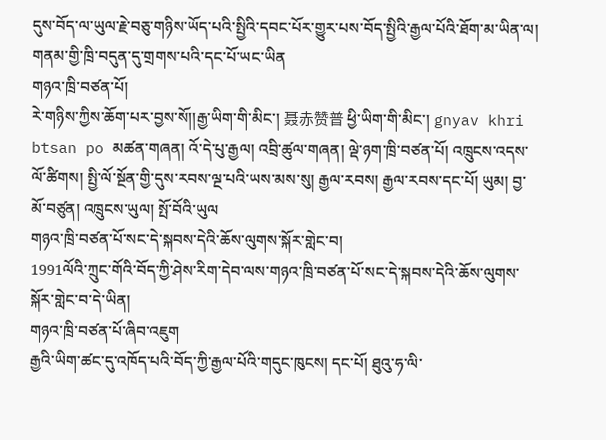དུས་བོད་ལ་ཡུལ་རྗེ་བཅུ་གཉིས་ཡོད་པའི་སྤྱིའི་དབང་པོར་གྱུར་པས་བོད་སྤྱིའི་རྒྱལ་པོའི་ཐོག་མ་ཡིན་ལ། གནམ་གྱི་ཁྲི་བདུན་དུ་གྲགས་པའི་དང་པོ་ཡང་ཡིན
གཉའ་ཁྲི་བཙན་པོ།
རེ་གཉིས་ཀྱིས་ཆོག་པར་བྱས་སོ།།རྒྱ་ཡིག་གི་མིང་། 聂赤赞普 ཕྱི་ཡིག་གི་མིང་། gnyav khri btsan po མཚན་གཞན། འོ་དེ་པུ་རྒྱལ། འབྲི་ཚུལ་གཞན། ལྡེ་ཉག་ཁྲི་བཙན་པོ། འཁྲུངས་འདས་ལོ་ཚིགས། སྤྱི་ལོ་སྔོན་གྱི་དུས་རབས་ལྔ་པའི་ཡས་མས་སུ། རྒྱལ་རབས། རྒྱལ་རབས་དང་པོ། ཡུམ། བྱ་མོ་བཙུན། འཁྲུངས་ཡུལ། སྤོ་བོའི་ཡུལ
གཉའ་ཁྲི་བཙན་པོ་སང་དེ་སྐབས་དེའི་ཆོས་ལུགས་སྐོར་གླེང་བ།
1991ལོའི་ཀྲུང་གོའི་བོད་ཀྱི་ཤེས་རིག་དེབ་ལས་གཉའ་ཁྲི་བཙན་པོ་སང་དེ་སྐབས་དེའི་ཆོས་ལུགས་སྐོར་གླེང་བ་དེ་ཡིན།
གཉའ་ཁྲི་བཙན་པོ་ཞིབ་འཇུག
རྒྱའི་ཡིག་ཚང་དུ་འཁོད་པའི་བོད་ཀྱི་རྒྱལ་པོའི་གདུང་ཁུངས། དང་པོ། ཐུའུ་ཧ་ལི་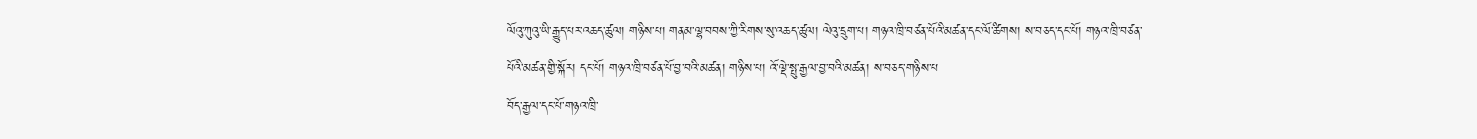ལོའུ་ཀུའུ་ཡི་རྒྱུད་པར་འཆད་ཚུལ། གཉིས་པ། གནམ་ལྷ་བབས་ཀྱི་རིགས་སུ་འཆད་ཚུལ། ལེའུ་དྲུག་པ། གཉའ་ཁྲི་བཙན་པོའི་མཚན་དང་ལོ་ཚིགས། ས་བཅད་དང་པོ། གཉའ་ཁྲི་བཙན་པོའི་མཚན་གྱི་སྐོར། དང་པོ། གཉའ་ཁྲི་བཙན་པོ་བྱ་བའི་མཚན། གཉིས་པ། འོ་ལྡེ་སྤུ་རྒྱལ་བྱ་བའི་མཚན། ས་བཅད་གཉིས་པ
བོད་རྒྱལ་དང་པོ་གཉའ་ཁྲི་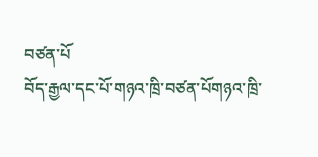བཙན་པོ
བོད་རྒྱལ་དང་པོ་གཉའ་ཁྲི་བཙན་པོགཉའ་ཁྲི་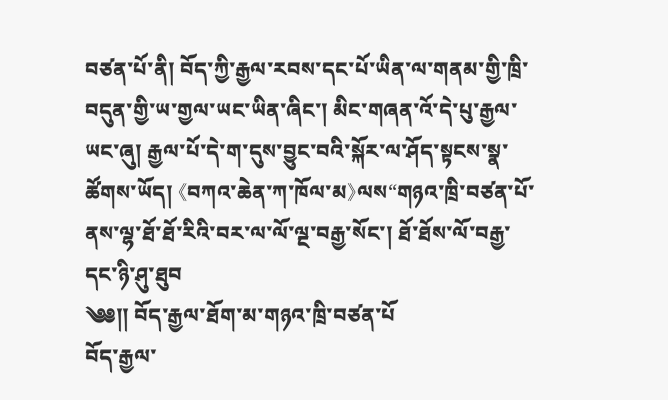བཙན་པོ་ནི། བོད་ཀྱི་རྒྱལ་རབས་དང་པོ་ཡིན་ལ་གནམ་གྱི་ཁྲི་བདུན་གྱི་ཡ་གྱལ་ཡང་ཡིན་ཞིང་། མིང་གཞན་འོ་དེ་པུ་རྒྱལ་ཡང་ཞུ། རྒྱལ་པོ་དེ་ག་དུས་བྱུང་བའི་སྐོར་ལ་ཤོད་སྟངས་སྣ་ཚོགས་ཡོད། 《བཀའ་ཆེན་ཀ་ཁོལ་མ》ལས“གཉའ་ཁྲི་བཙན་པོ་ནས་ལྷ་ཐོ་ཐོ་རིའི་བར་ལ་ལོ་ལྔ་བརྒྱ་སོང་། ཐོ་ཐོས་ལོ་བརྒྱ་དང་ཉི་ཤུ་ཐུབ
༄༅།། བོད་རྒྱལ་ཐོག་མ་གཉའ་ཁྲི་བཙན་པོ
བོད་རྒྱལ་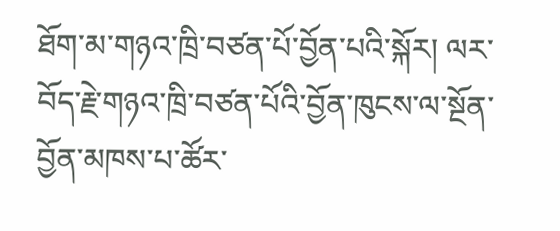ཐོག་མ་གཉའ་ཁྲི་བཙན་པོ་བྱོན་པའི་སྐོར། ལར་བོད་རྗེ་གཉའ་ཁྲི་བཙན་པོའི་བྱོན་ཁུངས་ལ་སྔོན་བྱོན་མཁས་པ་ཚོར་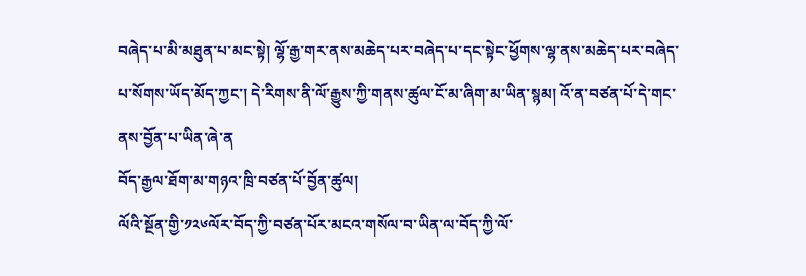བཞེད་པ་མི་མཐུན་པ་མང་སྟེ། ལྷོ་རྒྱ་གར་ནས་མཆེད་པར་བཞེད་པ་དང་སྟེང་ཕྱོགས་ལྷ་ནས་མཆེད་པར་བཞེད་པ་སོགས་ཡོད་མོད་ཀྱང་། དེ་རིགས་ནི་ལོ་རྒྱུས་ཀྱི་གནས་ཚུལ་ངོ་མ་ཞིག་མ་ཡིན་སྙམ། འོ་ན་བཙན་པོ་དེ་གང་ནས་བྱོན་པ་ཡིན་ཞེ་ན
བོད་རྒྱལ་ཐོག་མ་གཉའ་ཁྲི་བཙན་པོ་བྱོན་ཚུལ།
ལོའི་སྔོན་གྱི་༡༢༦ལོར་བོད་ཀྱི་བཙན་པོར་མངའ་གསོལ་བ་ཡིན་ལ་བོད་ཀྱི་ལོ་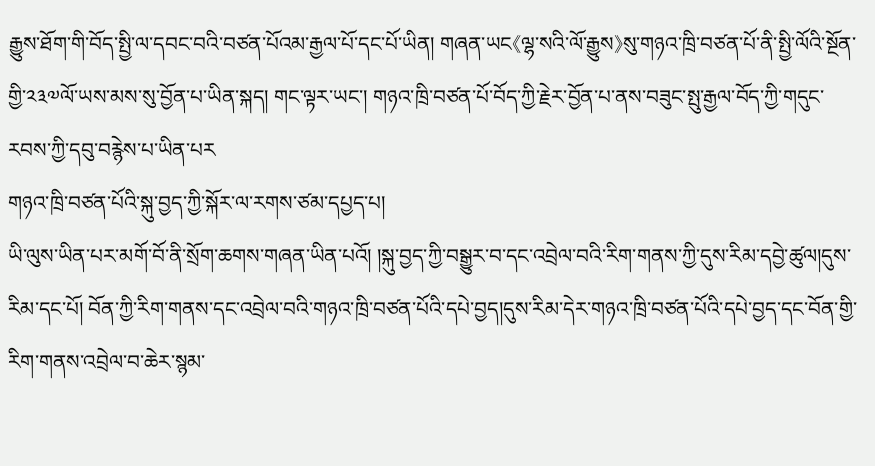རྒྱུས་ཐོག་གི་བོད་སྤྱི་ལ་དབང་བའི་བཙན་པོའམ་རྒྱལ་པོ་དང་པོ་ཡིན། གཞན་ཡང《ལྷ་སའི་ལོ་རྒྱུས》སུ་གཉའ་ཁྲི་བཙན་པོ་ནི་སྤྱི་ལོའི་སྔོན་གྱི་༢༣༧ལོ་ཡས་མས་སུ་བྱོན་པ་ཡིན་སྐད། གང་ལྟར་ཡང་། གཉའ་ཁྲི་བཙན་པོ་བོད་ཀྱི་རྗེར་བྱོན་པ་ནས་བཟུང་སྤུ་རྒྱལ་བོད་ཀྱི་གདུང་རབས་ཀྱི་དབུ་བརྙེས་པ་ཡིན་པར
གཉའ་ཁྲི་བཙན་པོའི་སྐུ་བྱད་ཀྱི་སྐོར་ལ་རགས་ཙམ་དཔྱད་པ།
ཡི་ལུས་ཡིན་པར་མགོ་བོ་ནི་སྲོག་ཆགས་གཞན་ཡིན་པའོ། །སྐུ་བྱད་ཀྱི་བསྒྱུར་བ་དང་འབྲེལ་བའི་རིག་གནས་ཀྱི་དུས་རིམ་དབྱེ་ཚུལ།དུས་རིམ་དང་པོ། བོན་ཀྱི་རིག་གནས་དང་འབྲེལ་བའི་གཉའ་ཁྲི་བཙན་པོའི་དཔེ་བྱད།དུས་རིམ་དེར་གཉའ་ཁྲི་བཙན་པོའི་དཔེ་བྱད་དང་བོན་གྱི་རིག་གནས་འབྲེལ་བ་ཆེར་སྙམ་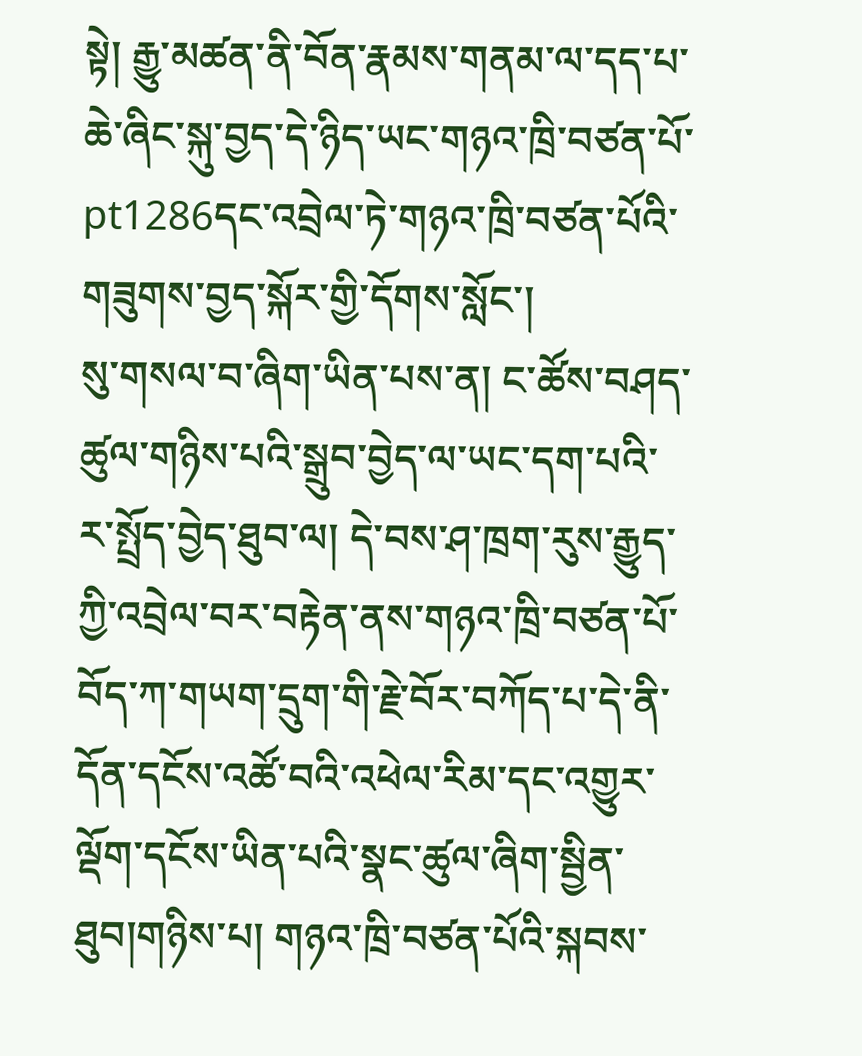སྟེ། རྒྱུ་མཚན་ནི་བོན་རྣམས་གནམ་ལ་དད་པ་ཆེ་ཞིང་སྐུ་བྱད་དེ་ཉིད་ཡང་གཉའ་ཁྲི་བཙན་པོ་
pt1286དང་འབྲེལ་ཏེ་གཉའ་ཁྲི་བཙན་པོའི་གཟུགས་བྱད་སྐོར་གྱི་དོགས་སློང་།
སུ་གསལ་བ་ཞིག་ཡིན་པས་ན། ང་ཚོས་བཤད་ཚུལ་གཉིས་པའི་སྒྲུབ་བྱེད་ལ་ཡང་དག་པའི་ར་སྤྲོད་བྱེད་ཐུབ་ལ། དེ་བས་ཤ་ཁྲག་རུས་རྒྱུད་ཀྱི་འབྲེལ་བར་བརྟེན་ནས་གཉའ་ཁྲི་བཙན་པོ་བོད་ཀ་གཡག་དྲུག་གི་རྗེ་བོར་བཀོད་པ་དེ་ནི་དོན་དངོས་འཚོ་བའི་འཕེལ་རིམ་དང་འགྱུར་ལྡོག་དངོས་ཡིན་པའི་སྣང་ཚུལ་ཞིག་སྦྱིན་ཐུབ།གཉིས་པ། གཉའ་ཁྲི་བཙན་པོའི་སྐབས་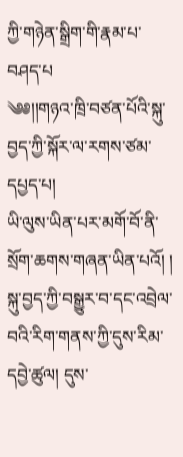ཀྱི་གཉེན་སྒྲིག་གི་རྣམ་པ་བཤད་པ
༄༅།།གཉའ་ཁྲི་བཙན་པོའི་སྐུ་བྱད་ཀྱི་སྐོར་ལ་རགས་ཙམ་དཔྱད་པ།
ཡི་ལུས་ཡིན་པར་མགོ་བོ་ནི་སྲོག་ཆགས་གཞན་ཡིན་པའོ། ། སྐུ་བྱད་ཀྱི་བསྒྱུར་བ་དང་འབྲེལ་བའི་རིག་གནས་ཀྱི་དུས་རིམ་དབྱེ་ཚུལ། དུས་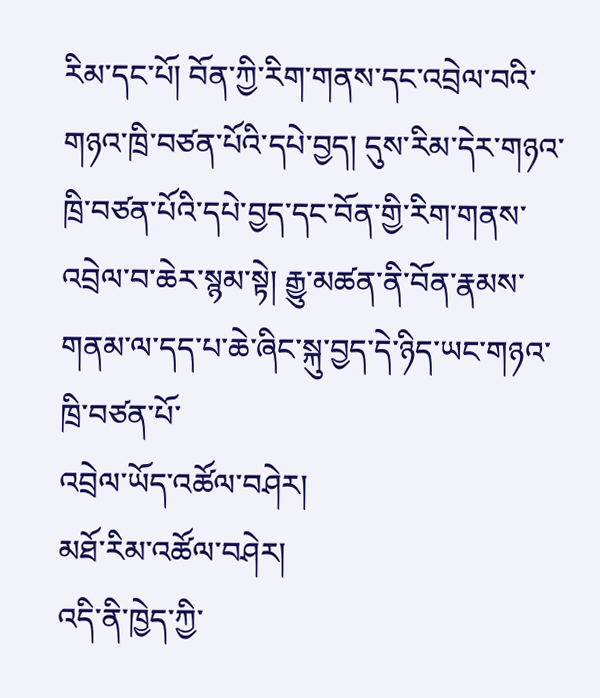རིམ་དང་པོ། བོན་ཀྱི་རིག་གནས་དང་འབྲེལ་བའི་གཉའ་ཁྲི་བཙན་པོའི་དཔེ་བྱད། དུས་རིམ་དེར་གཉའ་ཁྲི་བཙན་པོའི་དཔེ་བྱད་དང་བོན་གྱི་རིག་གནས་འབྲེལ་བ་ཆེར་སྙམ་སྟེ། རྒྱུ་མཚན་ནི་བོན་རྣམས་གནམ་ལ་དད་པ་ཆེ་ཞིང་སྐུ་བྱད་དེ་ཉིད་ཡང་གཉའ་ཁྲི་བཙན་པོ་
འབྲེལ་ཡོད་འཚོལ་བཤེར།
མཐོ་རིམ་འཚོལ་བཤེར།
འདི་ནི་ཁྱེད་ཀྱི་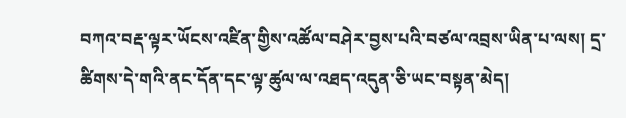བཀའ་བརྡ་ལྟར་ཡོངས་འཛིན་གྱིས་འཚོལ་བཤེར་བྱས་པའི་བཙལ་འབྲས་ཡིན་པ་ལས། དྲ་ཚིགས་དེ་གའི་ནང་དོན་དང་ལྟ་ཚུལ་ལ་འཐད་འདུན་ཅི་ཡང་བསྟན་མེད།